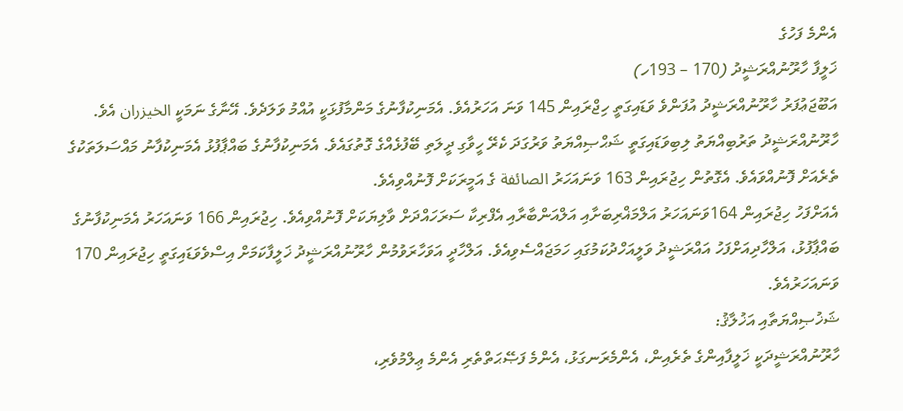އެންމެ ފަހުގެ
ޚަލީފާ ހާރޫނުއްރަޝީދު (170 – 193ހ)
އަބޫޖަޢުފަރު ހާރޫނުއްރަޝީދު އުފަންވެ ވަޑައިގަތީ ހިޖްރައިން 145 ވަނަ އަހަރުއެވެ. އެމަނިކުފާނުގެ މަންމާފުޅަކީ އުއްމު ވަލަދެވެ. އޭނާގެ ނަމަކީ الخيزران އެވެ. ހާރޫނުއްރަޝީދު ތަރުބިއްޔަތު ލިބިވަޑައިގަތީ ޝަޙްޞިއްޔަތު ވަރުގަދަ ކެރޭ ހީވާގި ދީލަތި ބޭފުޅެއްގެ ގޮތުގައެވެ. އެމަނިކުފާނުގެ ބައްޕާފުޅު އެމަނިކުފާނު މައްސަލަތަކުގެ ތެރެއަށް ފޮނުއްވައެވެ. އެގޮތުން ހިޖުރައިން 163 ވަނައަހަރު الصائفة ގެ އަމީރަކަށް ފޮނުއްވިއެވެ.
އެއަށްފަހު ހިޖުރައިން 164ވަނައަހަރު އަލްމަޣްރިބަށާއި އަލްއަންބާރާއި އެފްރިކާ ސަރަހައްދަށް ވާލިޔަކަށް ފޮނުއްވިއެވެ. ހިޖުރައިން 166 ވަނައަހަރު އެމަނިކުފާނުގެ ބައްޕާފުޅު، އަލްހާދިއަށްފަހު އައްރަޝީދު ވަލީއަހްދުކަމުގައި ހަމަޖައްސެވިއެވެ. އަލްހާދީ އަވަހާރަވުމުން ހާރޫނުއްރަޝީދު ޚަލީފާކަމަށް އިސްވެވަޑައިގަތީ ހިޖުރައިން 170 ވަނައަހަރުއެވެ.
ޝަޚުޞިއްޔަތާއި އަޚުލާޤު:
ހާރޫނުއްރަޝީދަކީ ޚަލީފާއިންގެ ތެރެއިން، އެންމެރަނގަޅު، އެންމެ ފަޞޭޙަތްތެރި އެންމެ ޢިލްމުވެރި،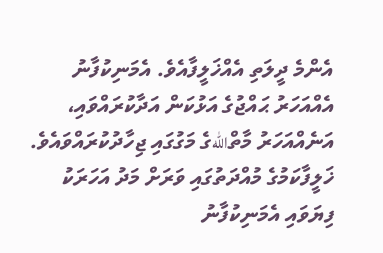އެންމެ ދީލަތި އެއްޚަލީފާއެވެ. އެމަނިކުފާނު އެއްއަހަރު ޙައްޖުގެ އަޅުކަން އަދާކުރައްވައި، އަނެއްއަހަރު މާތްاللهގެ މަގުގައި ޖިހާދުކުރައްވައެވެ. ޚަލީފާކަމުގެ މުއްދަތުގައި ވަރަށް މަދު އަހަރަކު ފިޔަވައި އެމަނިކުފާނު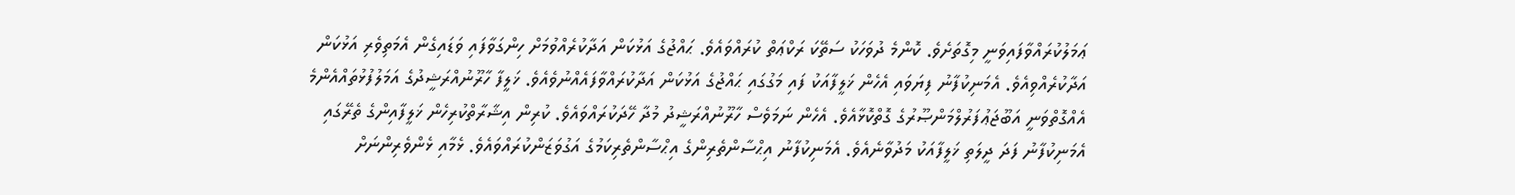ޢަމަލުކުރައްވާފައިވަނީ މިގޮތަށެވެ. ކޮންމެ ދުވަހަކު ސަތޭކަ ރަކްޢަތް ކުރައްވައެވެ. ޙައްޖުގެ އަޅުކަން އަދާކުރެއްވުމަށް ހިންގަވާފައި ވަޑައިގެން އެމަތިވެރި އަޅުކަން އަދާކުރެއްވިއެވެ. އެމަނިކުފާނު ފިޔަވައި އެހެން ޚަލީފާއަކު ފައި މަގުގައި ޙައްޖުގެ އަޅުކަން އަދާކުރައްވާފައެއްނުވެއެވެ. ޚަލީފާ ހާރޫނުއްރަޝީދުގެ އަމަލުފުޅުތައްއެންމެ އެއްގޮތްވަނީ އަބޫޖަޢުފަރުލްމަންޞޫރުގެ ގޮތްކޮޅާއެވެ. އެހެން ނަމަވެސް ހާރޫނުއްރަޝީދު މުދާ ހޭދަކުރައްވައެވެ. ކުރިން އިޝާރާތްކުރިހެން ޚަލީފާއިންގެ ތެރޭގައި އެމަނިކުފާނު ފަދަ ދީލަތި ޚަލީފާއަކު މަދުވާނެއެވެ. އެމަނިކުފާނު އިޙްސާންތެރިންގެ އިޙްސާންތެރިކަމުގެ އަގުވަޒަންކުރައްވައެވެ. ޅެމާއި ޅެންވެރިންނަށް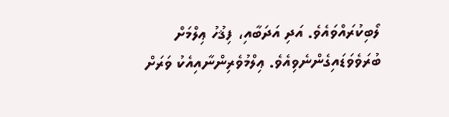ލޯބިކުރައްވައެވެ. އަދި އަދަބާއި، ފިޤުހު ޢިލްމަށް ބުރަވެވަޑައިގެންނެވިއެވެ. ޢިލްމުވެރިންނާއިއެކު ވަރަށް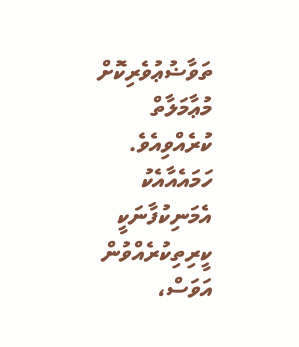ތަވާޟުޢުވެރިކޮށް މުޢާމަލާތް ކުރެއްވިއެވެ. ހަމައެއާއެކު އެމަނިކުފާނަކީ ކީރިތިކުރެއްވުން އަވަސް،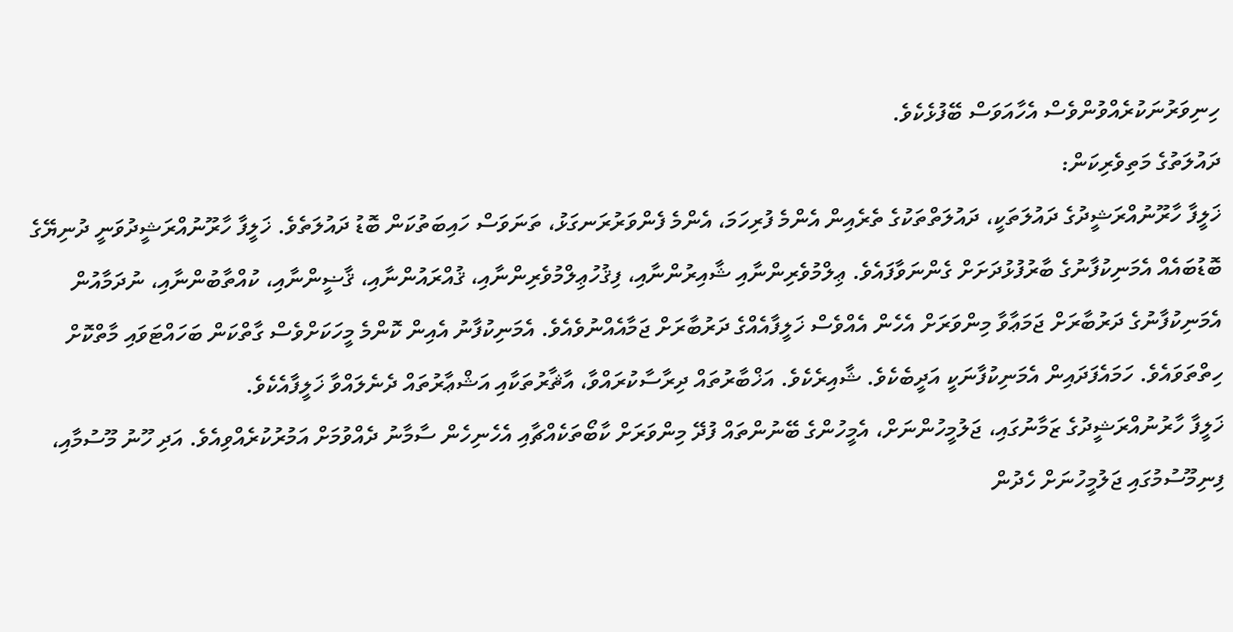ހިނިވަރުނަކުރެއްވުންވެސް އެހާއަވަސް ބޭފުޅެކެވެ.
ދައުލަތުގެ މަތިވެރިކަން:
ޚަލީފާ ހާރޫނުއްރަޝީދުގެ ދައުލަތަކީ، ދައުލަތްތަކުގެ ތެރެއިން އެންމެ ފުރިހަމަ، އެންމެ ފެންވަރުރަނގަޅު، ތަނަވަސް ހައިބަތުކަން ބޮޑު ދައުލަތެވެ. ޚަލީފާ ހާރޫނުއްރަޝީދުވަނީ ދުނިޔޭގެ ބޮޑުބައެއް އެމަނިކުފާނުގެ ބާރުފުޅުދަށަށް ގެންނަވާފައެވެ. ޢިލްމުވެރިންނާއި ޝާއިރުންނާއި، ފިޤުހުޢިލްމުވެރިންނާއި، ޤުއްރައުންނާއި، ޤާޟީންނާއި، ކުއްތާބުންނާއި، ނުދަމާއުން އެމަނިކުފާނުގެ ދަރުބާރަށް ޖަމަޢާވާ މިންވަރަށް އެހެން އެއްވެސް ޚަލީފާއެއްގެ ދަރުބާރަށް ޖަމާއެއްނުވެއެވެ. އެމަނިކުފާނު އެއިން ކޮންމެ މީހަކަށްވެސް ގާތްކަން ބަހައްޓަވައި މާތްކޮށް ހިތްތަވައެވެ. ހަމައެފަދައިން އެމަނިކުފާނަކީ އަދީބެކެވެ. ޝާއިރެކެވެ. އަޚްބާރުތައް ދިރާސާކުރައްވާ، އާޘާރުތަކާއި އަޝްޢާރުތައް ދެނެލައްވާ ޚަލީފާއެކެވެ.
ޚަލީފާ ހާރުނުއްރަޝީދުގެ ޒަމާނުގައި، ޖަލުމީހުންނަށް، އެމީހުންގެ ބޭނުންތައް ފުދޭ މިންވަރަށް ކާބޯތަކެއްޗާއި އެހެނިހެން ސާމާނު ދެއްވުމަށް އަމުރުކުރެއްވިއެވެ. އަދި ހޫނު މޫސުމާއި، ފިނިމޫސުމުގައި ޖަލުމީހުނަށް ހެދުން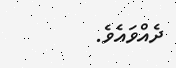ދެއްވައެވެ.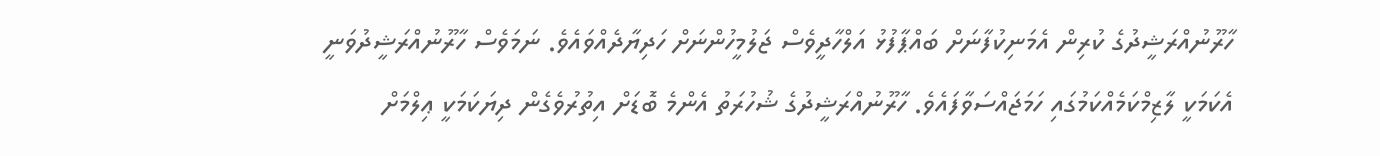ހާރޫނުއްރަޝީދުގެ ކުރިން އެމަނިކުފާނަށް ބައްޕާފުޅު އަލްހާދީވެސް ޖަލުމީހުންނަށް ހަދިޔާދެއްވައެވެ. ނަމަވެސް ހާރޫނުއްރަޝީދުވަނީ އެކަމަކީ ލާޒިމްކަމެއްކަމުގައި ހަމަޖައްސަވާފައެވެ. ހާރޫނުއްރަޝީދުގެ ޝުހުރަތު އެންމެ ބޮޑަށް އިތުރުވެގެން ދިޔަކަމަކީ ޢިލްމަށް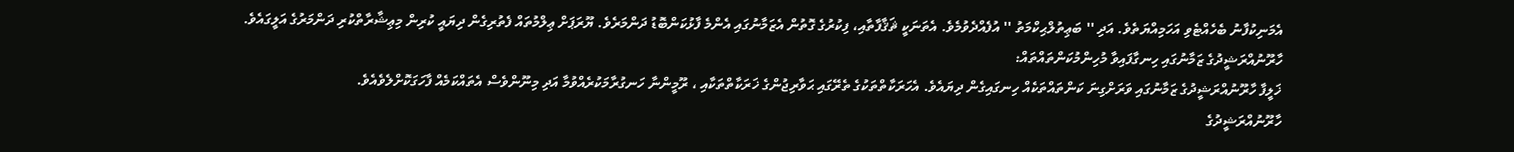އެމަނިކުފާނު ބެހެއްޓެވި އަހަމިއްޔަތެވެ. އަދި '' ބަޢިތުލްޙިކްމަތު '' އުފެއްދެވުމެވެ. އެތަނަކީ ޘަޤާފާތާއި، ފިކުރުގެ ގޮތުން އެޒަމާނުގައި އެންމެ ފާޅުކަންބޮޑު ދަންމަރެވެ. ޔޫރަޕަށް ޢިލްމުތައް ފެތުރިގެން ދިޔައީ ކުރިން މިޢިޝާރާތްކުރި ދަންމަރުގެ އަލީގައެވެ.
ހާރޫނުއްރަޝީދުގެ ޒަމާނުގައި ހިނގާފައިވާ މުހިންމުކަންތައްތައް:
ޚަލީފާ ހާރޫނުއްރަޝީދުގެ ޒަމާނުގައި ވަރަށްގިނަ ކަންތައްތަކެއް ހިނގައިގެން ދިޔައެވެ. އެހަރަކާތްތަކުގެ ތެރޭގައި ޙަވާރިޖުންގެ ޚަރަކާތްތަކާއި ، ރޫމީންނާ ހަނގުރާމަކުރެއްވުމާ އަދި މިނޫންވެސް އެތައްކަމެއް ފާހަގަކޮށްލެވެއެވެ.
ހާރޫނުއްރަޝީދުގެ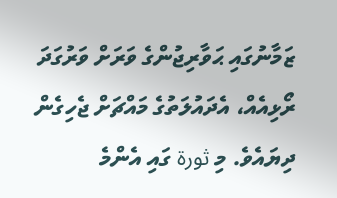ޒަމާނުގައި ޙަވާރިޖުންގެ ވަރަށް ވަރުގަދަ ރޯޅިއެއް، އެދައުލަތުގެ މައްޗަށް ޖެހިގެން ދިޔައެވެ. މި ثورة ގައި އެންމެ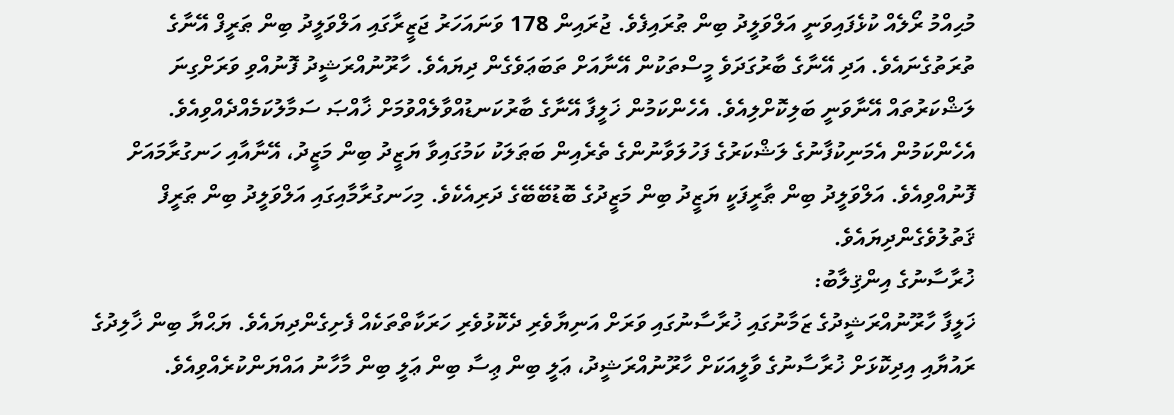މުޙިއްމު ރޯލެއް ކުޅެފައިވަނީ އަލްވަލީދު ބިން ޠުރައިފެވެ. ޖުރައިން 178 ވަނައަހަރު ޖަޒީރާގައި އަލްވަލީދު ބިން ޠަރީފް އޭނާގެ ތުރަތުގެނައެވެ. އަދި އޭނާގެ ބާރުގަދަވެ މީސްތަކުން އޭނާއަށް ތަބަޢަވެގެން ދިޔައެވެ. ހާރޫނުއްރަޝީދު ފޮނުއްވި ވަރަށްގިނަ ލަޝްކަރުތައް އޭނާވަނީ ބަލިކޮށްލިއެވެ. އެހެންކަމުން ޚަލީފާ އޭނާގެ ބާރުކަނޑުއްވާލެއްވުމަށް ޚާއްޞަ ސަމާލުކަމެއްދެއްވިއެވެ. އެހެންކަމުން އެމަނިކުފާނުގެ ލަޝްކަރުގެ ފަހުލަވާނުންގެ ތެރެއިން ބަޠަލަކު ކަމުގައިވާ ޔަޒީދު ބިން މަޒީދު، އޭނާއާއި ހަނގުރާމައަށް ފޮނުއްވިއެވެ. އަލްވަލީދު ބިން ޠާރީފަކީ ޔަޒީދު ބިން މަޒީދުގެ ބޮޑުބޭބޭގެ ދަރިއެކެވެ. މިހަނގުރާމާއިގައި އަލްވަލީދު ބިން ޠަރީފް ޤަތުލުވެގެންދިޔައެވެ.
ޚުރާސާނުގެ އިންޤިލާބު:
ޚަލީފާ ހާރޫނުއްރަޝީދުގެ ޒަމާނުގައި ޚުރާސާނުގައި ވަރަށް އަނިޔާވެރި ދެކޮޅުވެރި ހަރަކާތްތަކެއް ފެށިގެންދިޔައެވެ. ޔަޙްޔާ ބިން ޚާލިދުގެ ރައުޔާއި އިދިކޮޅަށް ޚުރާސާނުގެ ވާލީއަކަށް ހާރޫނުއްރަޝީދު، ޢަލީ ބިން ޢިސާ ބިން ޢަލީ ބިން މާހާނު އައްޔަންކުރެއްވިއެވެ.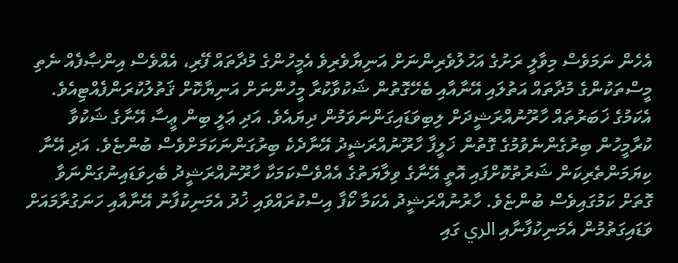އެހެން ނަމަވެސް މިވާލީ ރަށުގެ އަހުލުވެރިންނަށް އަނިޔާވެރިވެ އެމީހުންގެ މުދާތައް ފޭރި، އެއްވެސް އިންޞާފެއް ނެތި މީސްތަކުންގެ މުދާތައް އަތުލައި އޭނާއާއި ބެހޭގޮތުން ޝަކުވާކުރާ މީހުންނަށް އަނިޔާކޮށް ޤަތުލުކުރަންފެއްޓިއެވެ. އެކަމުގެ ޚަބަރުތައް ހާރޫނުއްރަޝީދަށް ލިބިވަޑައިގަންނަވަމުން ދިޔައެވެ. އަދި ޢަލީ ބިން ޢީސާ އޭނާގެ ޝަކުވާ ކުރާމީހުން ބިރުގެންނެވުމުގެ ގޮތުން ޚަލީފާ ހާރޫނުއްރަޝީދު އޭނާދެކެ ބިރުގަންނަކަމަށްވެސް ބުންޏެވެ. އަދި އޭނާ ކިޔަމަންތެރިކަން ޝަރުތުކޮށްފައި އޮތީ އޭނާގެ ވިލާޔަތުގެ އެއްވެސްކަމަކާ ހާރޫނުއްރަޝީދު ބެހިވަޑައިނުގަންނަވާ ގޮތަށް ކަމުގައިވެސް ބުންޏެވެ. ހާރުނުއްރަޝީދު އެކަމާ ކޯފާ އިސްކުރައްވައި ޚުދު އެމަނިކުފާނު އޭނާއާއި ހަނަގުރާމައަށް ވަޑައިގަތުމުން އެމަނިކުފާނާއި الري ގައި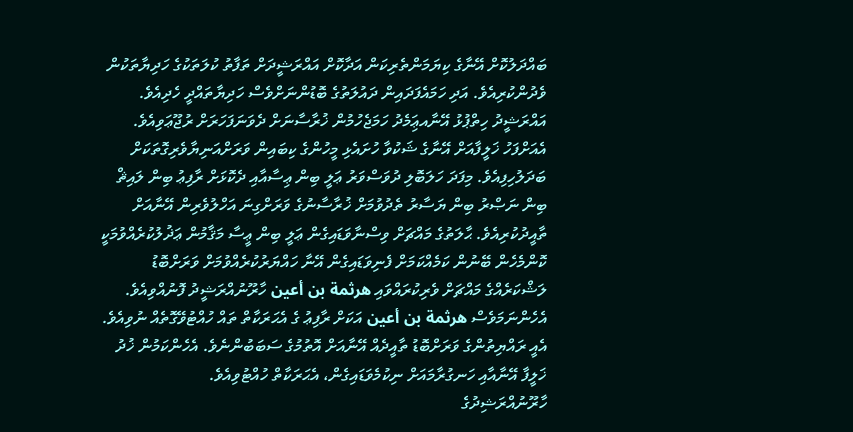ބައްދަލުކޮށް އޭނާގެ ކިޔަމަންތެރިކަން އަދާކޮށް އައްރަޝީދަށް ތަފާތު ކުލަތަކުގެ ހަދިޔާތަކުން ވެދުންކުރިއެވެ. އަދި ހަމައެފަދައިން ދައުލަތުގެ ބޮޑުންނަށްވެސް ހަދިޔާތައްދީ ހެދިއެވެ. އައްރަޝީދު ހިތްޕުޅު އޭނާއޢަިމެދު ހަމަޖެހުމުން ޚުރާސާނަށް ދެވަނަފަހަރަށް ރުޖޫޢަވިއެވެ.
އެއަށްފަހު ޚަލީފާއަށް އޭނާގެ ޝަކުވާ ހުށައެޅި މީހުންގެ ކިބައިން ވަރަށްއަނިޔާވެރިގޮތަކަށް ބަދަލުހިފިއެވެ. މިފަދަ ހަލަބޮލި ދުވަސްވަރު ޢަލީ ބިން ޢިސާއާއި ދެކޮޅަށް ރާފިޢު ބިން ލައިޘް ބިން ނަޞްރު ބިން ޔަސާރު ތެދުވުމަށް ޚުރާސާނުގެ ވަރަށްގިނަ އަހްލުވެރިން އޭނާއަށް ތާއީދުކުރިއެވެ. ޙާލަތުގެ މައްޗަށް ވިސްނާވަޑައިގެން ޢަލީ ބިން ޢީސާ މަޤާމުން ޢަޛުލުކުރެއްވުމަކީ ކޮންމެހެން ބޭނުން ކަމެއްކަމަށް ފެނިވަޑައިގެން އޭނާ ހައްޔަރުކުރެއްވުމަށް ވަރަށްބޮޑު ލަޝްކަރެއްގެ މައްޗަށް ވެރިކުރައްވައި هرثمة بن أعين ހާރޫނުއްރަޝީދު ފޮނުއްވިއެވެ. އެހެންނަމަވެސް هرثمة بن أعين އަކަށް ރާފިޢު ގެ އެޙަރަކާތް ތައް ހުއްޓުވޭގޮތެއް ނުވިއެވެ. އެއީ ރައްޔިތުންގެ ވަރަށްބޮޑު ތާއީދެއް އޭނާއަށް އޮތުމުގެ ސަބަބުންނެވެ. އެހެންކަމުން ޚުދު ޚަލީފާ އޭނާއާއި ހަނގުރާމައަށް ނިކުމެވަޑައިގެން، އެޙަރަކާތް ހުއްޓުވިއެވެ.
ހާރޫނުއްރަޝިދުގެ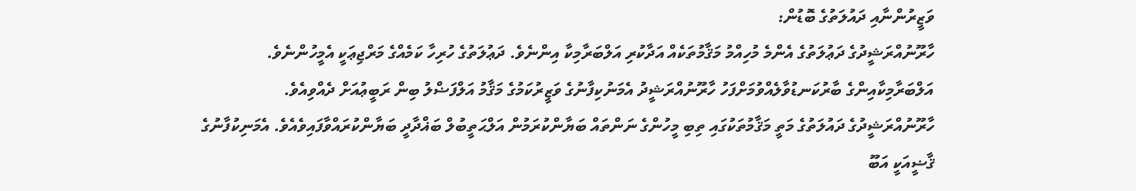ވަޒީރުންނާއި ދައުލަތުގެ ބޮޑުން:
ހާރޫނުއްރަޝީދުގެ ދަޢުލަތުގެ އެންމެ މުހިއްމު މަޤާމުތަކެއް އަދާކުރި އަލްބަރާމިކާ އިންނެވެ. ދަޢުލަތުގެ ހުރިހާ ކަމެއްގެ މަރްޖިޢަކީ އެމީހުންނެވެ. އަލްބަރާމިކާއިންގެ ބާރުކަނޑުވާލެއްވުމަށްފަހު ހާރޫނުއްރަޝީދު އެމަނުކިފާނުގެ ވަޒީރުކަމުގެ މަޤާމު އަލްފަޟްލު ބިން ރަބީޢުއަށް ދެއްވިއެވެ.
ހާރޫނުއްރަޝީދުގެ ދައުލަތުގެ މަތީ މަޤާމުތަކުގައި ތިބި މީހުންގެ ނަންތައް ބަޔާންކުރަމުން އަލްޙަތީބުލް ބަޣްދާދީ ބަޔާންކުރައްވާފައިވެއެވެ. އެމަނިކުފާނުގެ ޤާޟީއަކީ އަބޫ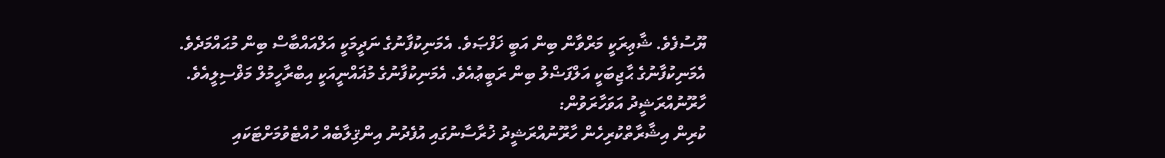ޔޫސުފެވެ. ޝާޢިރަކީ މަރްވާން ބިން އަބީ ޚަފްޞަވެ. އެމަނިކުފާނުގެ ނަދީމަކީ އަލްއައްބާސް ބިން މުޙައްމަދެވެ. އެމަނިކުފާނުގެ ޙާޖިބަކީ އަލްފަޟްލު ބިން ރަބީޢުއެވެ. އެމަނިކުފާނުގެ މުޣައްނީއަކީ އިބްރާހީމުލް މަޥްސިލީއެވެ.
ހާރޫނުއްރަޝީދު އަވަހާރަވުން:
ކުރިން އިޝާރާތްކުރިހެން ހާރޫނުއްރަޝީދު ޚުރާސާނުގައި އުފެދުނު އިންޤިލާބެއް ހުއްޓެވުމަށްޓަކައި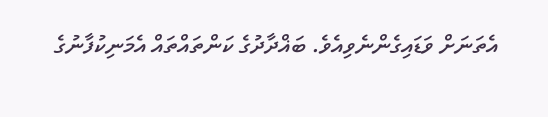އެތަނަށް ވަޑައިގެންނެވިއެވެ. ބަޣްދާދުގެ ކަންތައްތައް އެމަނިކުފާނުގެ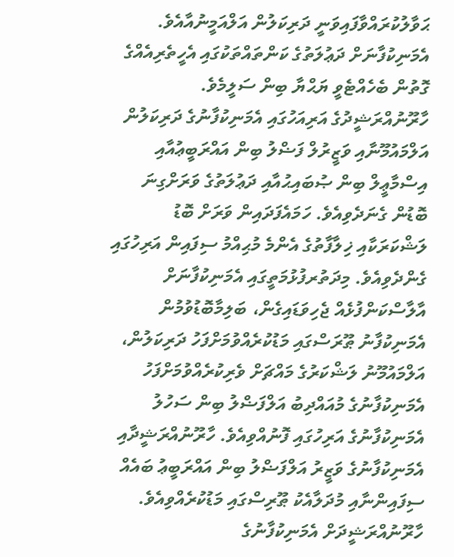ޙަވާލުކުރައްވާފައިވަނީ ދަރިކަލުން އަލްއަމީނުއާއެވެ. އެމަނިކުފާނަށް ދަޢުލަތުގެ ކަންތައްތަކުގައި އެހީތެރިއެއްގެ ގޮތުން ބެހެއްޓެވީ ޔަޙްޔާ ބިން ސަލީމެވެ. ހާރޫނުއްރަޝީދުގެ އަރިއަހުގައި އެމަނިކުފާނުގެ ދަރިކަލުން އަލްމައުމޫނާއި ވަޒީރުލް ފަޟްލު ބިން އައްރަބީޢުއާއި އިސްމާޢީލް ބިން ޞުބައިޙުއާއި ދަޢުލަތުގެ ވަރަށްގިނަ ބޮޑުން ގެނަދެވިއެވެ. ހަމައެފަދައިން ވަރަށް ބޮޑު ލަޝްކަރަކާއި ޚިލާފާތުގެ އެންމެ މުޙިއްމު ސިފައިން އަރިހުގައި ގެންދެވިއެވެ. މިދަތުރފުޅުމަތީގައި އެމަނިކުފާނަށް އާލާސްކަންފުޅެއް ޖެހިވަޑައިގެން، ބަލިމާބޮޑުވުމުން އެމަނިކުފާނު ޠޫރަސްގައި މަޑުކުރެއްވުމަށްފަހު ދަރިކަލުން، އަލްމައުމޫނު ލަޝްކަރުގެ މައްޗަށް ވެރިކުރެއްވުމަށްފަހު އެމަނިކުފާނުގެ މުއައްދިބު އަލްފަޟްލު ބިން ސަހުލު އެމަނިކުފާނުގެ އަރިހުގައި ފޮނުއްވިއެވެ. ހާރޫނުއްރަޝީދާއި އެމަނިކުފާނުގެ ވަޒީރު އަލްފަޟްލު ބިން އައްރަބީޢު ބައެއް ސިފައިންނާއި މުދަލާއެކު ޠޫރިސްގައި މަޑުކުރެއްވިއެވެ.
ހާރޫނުއްރަޝީދަށް އެމަނިކުފާނުގެ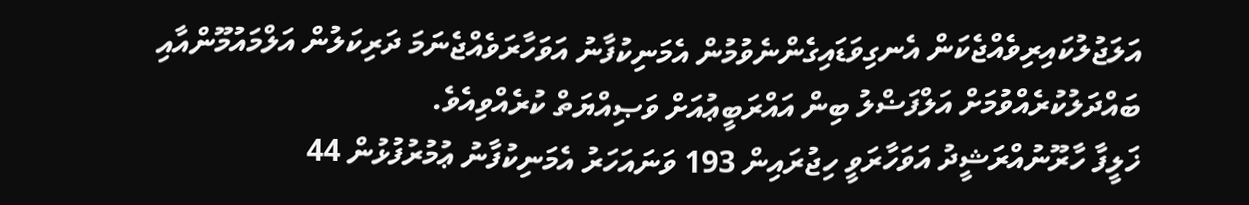އަލަޖުލުކައިރިވެއްޖެކަން އެނގިވަޑައިގެންނެވުމުން އެމަނިކުފާނު އަވަހާރަވެއްޖެނަމަ ދަރިކަލުން އަލްމައުމޫންއާއި ބައްދަލުކުރެއްވުމަށް އަލްފަޟްލު ބިން އައްރަބީޢުއަށް ވަޞިއްޔަތް ކުރެއްވިއެވެ.
ޚަލީފާ ހާރޫނުއްރަޝީދު އަވަހާރަވީ ހިޖުރައިން 193 ވަނައަހަރު އެމަނިކުފާނު ޢުމުރުފުޅުން 44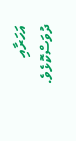އަހަރާއި ދުވަސްކޮޅެވެ.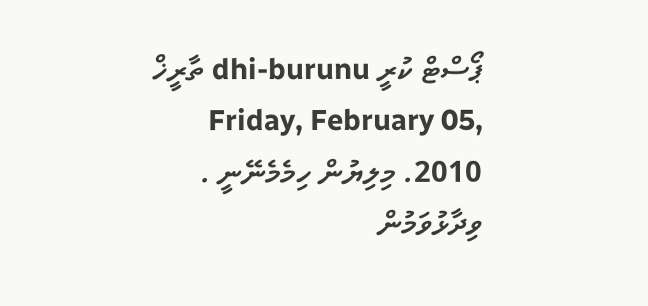ޕޯސްޓް ކުރީ dhi-burunu ތާރީޚް Friday, February 05, 2010. މިލިޔުން ހިމެމެނޭނީ . ވިދާޅުވަމުން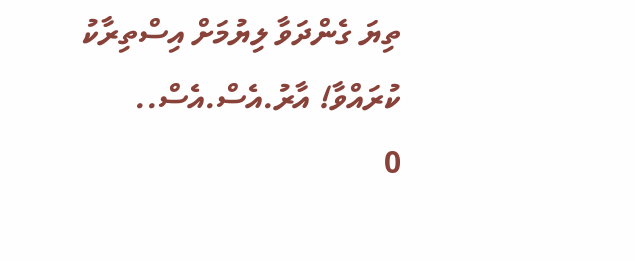ތިޔަ ގެންދަވާ ލިޔުމަށް އިސްތިރާކު ކުރައްވާ! އާރު.އެސް.އެސް..
0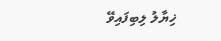ޚިޔާލު ލިބިފައިވޭ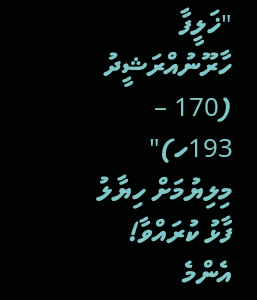"ޚަލީފާ ހާރޫނުއްރަޝީދު (170 – 193ހ)"
މިލިޔުމަށް ހިޔާލު ފާޅު ކުރައްވާ!
އެންމެ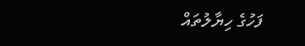ފަހުގެ ހިޔާލުތައް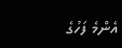އެންމެ ފަހުގެ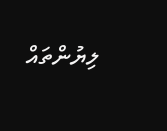ލިޔުންތައް